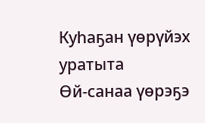Куһаҕан үөрүйэх уратыта
Өй-санаа үөрэҕэ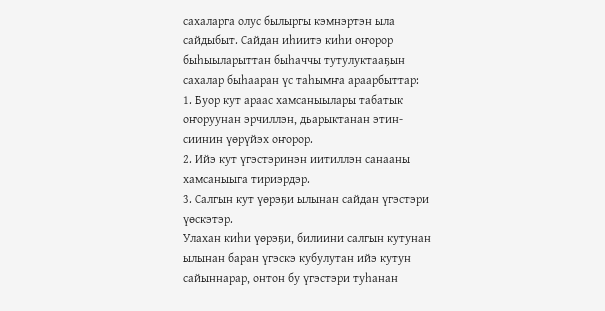сахаларга олус былыргы кэмнэртэн ыла сайдыбыт. Сайдан иһиитэ киһи оҥорор быһыыларыттан быһаччы тутулуктааҕын сахалар быһааран үс таһымҥа араарбыттар:
1. Буор кут араас хамсаныылары табатык оҥоруунан эрчиллэн, дьарыктанан этин-сиинин үөрүйэх оҥорор.
2. Ийэ кут үгэстэринэн иитиллэн санааны хамсаныыга тириэрдэр.
3. Салгын кут үөрэҕи ылынан сайдан үгэстэри үөскэтэр.
Улахан киһи үөрэҕи, билиини салгын кутунан ылынан баран үгэскэ кубулутан ийэ кутун сайыннарар, онтон бу үгэстэри туһанан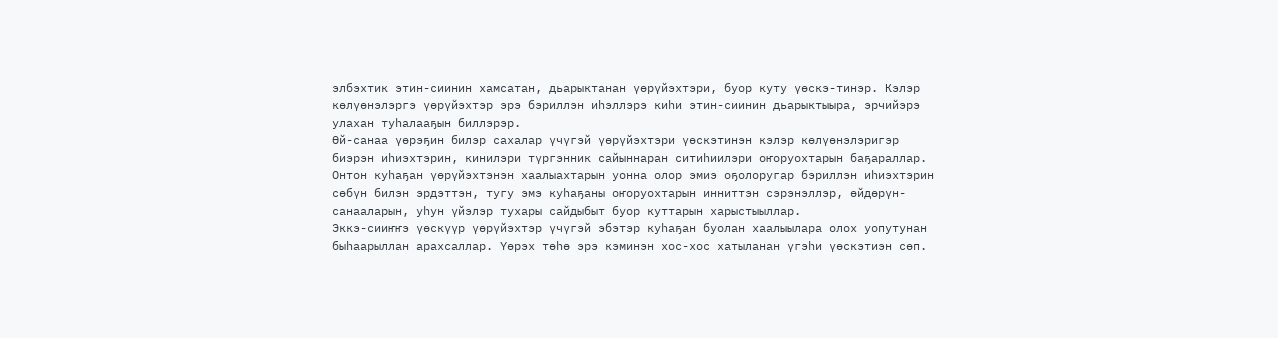элбэхтик этин-сиинин хамсатан, дьарыктанан үөрүйэхтэри, буор куту үөскэ-тинэр. Кэлэр көлүөнэлэргэ үөрүйэхтэр эрэ бэриллэн иһэллэрэ киһи этин-сиинин дьарыктыыра, эрчийэрэ улахан туһалааҕын биллэрэр.
Өй-санаа үөрэҕин билэр сахалар үчүгэй үөрүйэхтэри үөскэтинэн кэлэр көлүөнэлэригэр биэрэн иһиэхтэрин, кинилэри түргэнник сайыннаран ситиһиилэри оҥоруохтарын баҕараллар. Онтон куһаҕан үөрүйэхтэнэн хаалыахтарын уонна олор эмиэ оҕолоругар бэриллэн иһиэхтэрин сөбүн билэн эрдэттэн, тугу эмэ куһаҕаны оҥоруохтарын инниттэн сэрэнэллэр, өйдөрүн-санааларын, уһун үйэлэр тухары сайдыбыт буор куттарын харыстыыллар.
Эккэ-сииҥҥэ үөскүүр үөрүйэхтэр үчүгэй эбэтэр куһаҕан буолан хаалыылара олох уопутунан быһаарыллан арахсаллар. Үөрэх төһө эрэ кэминэн хос-хос хатыланан үгэһи үөскэтиэн сөп.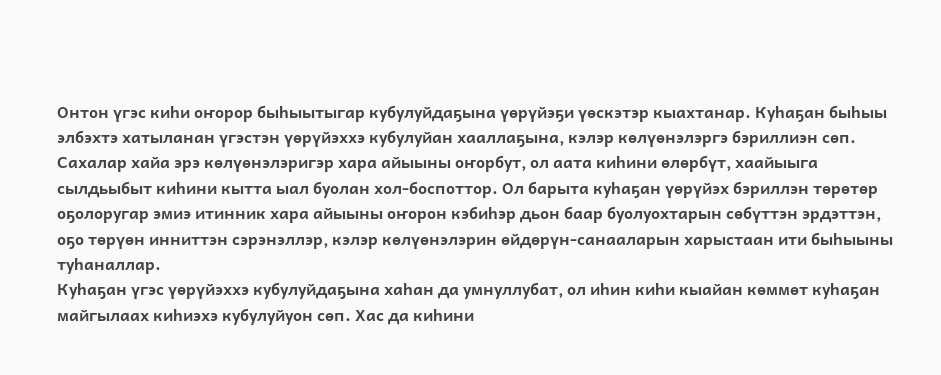Онтон үгэс киһи оҥорор быһыытыгар кубулуйдаҕына үөрүйэҕи үөскэтэр кыахтанар. Куһаҕан быһыы элбэхтэ хатыланан үгэстэн үөрүйэххэ кубулуйан хааллаҕына, кэлэр көлүөнэлэргэ бэриллиэн сөп.
Сахалар хайа эрэ көлүөнэлэригэр хара айыыны оҥорбут, ол аата киһини өлөрбүт, хаайыыга сылдьыбыт киһини кытта ыал буолан хол-боспоттор. Ол барыта куһаҕан үөрүйэх бэриллэн төрөтөр оҕолоругар эмиэ итинник хара айыыны оҥорон кэбиһэр дьон баар буолуохтарын сөбүттэн эрдэттэн, оҕо төрүөн инниттэн сэрэнэллэр, кэлэр көлүөнэлэрин өйдөрүн-санааларын харыстаан ити быһыыны туһаналлар.
Куһаҕан үгэс үөрүйэххэ кубулуйдаҕына хаһан да умнуллубат, ол иһин киһи кыайан көммөт куһаҕан майгылаах киһиэхэ кубулуйуон сөп. Хас да киһини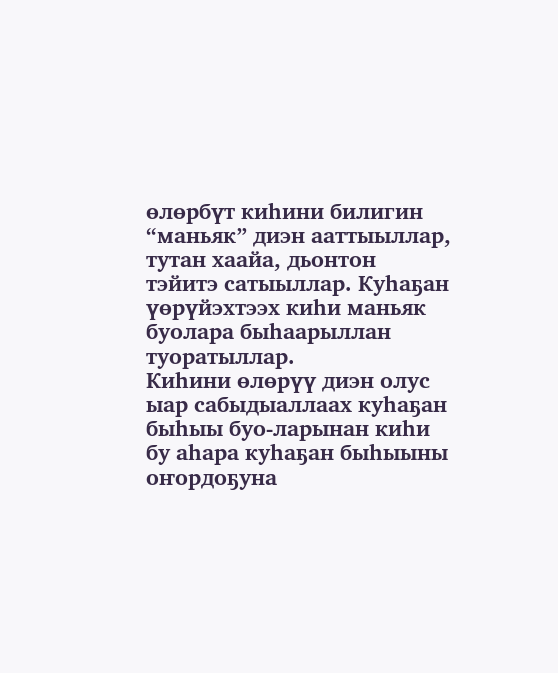өлөрбүт киһини билигин “маньяк” диэн ааттыыллар, тутан хаайа, дьонтон тэйитэ сатыыллар. Куһаҕан үөрүйэхтээх киһи маньяк буолара быһаарыллан туоратыллар.
Киһини өлөрүү диэн олус ыар сабыдыаллаах куһаҕан быһыы буо-ларынан киһи бу аһара куһаҕан быһыыны оҥордоҕуна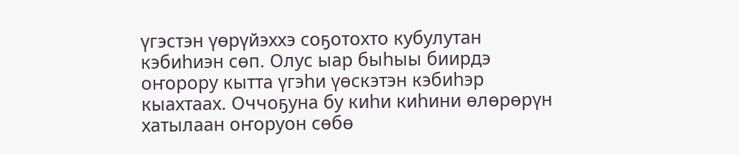үгэстэн үөрүйэххэ соҕотохто кубулутан кэбиһиэн сөп. Олус ыар быһыы биирдэ оҥорору кытта үгэһи үөскэтэн кэбиһэр кыахтаах. Оччоҕуна бу киһи киһини өлөрөрүн хатылаан оҥоруон сөбө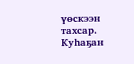үөскээн тахсар.
Куһаҕан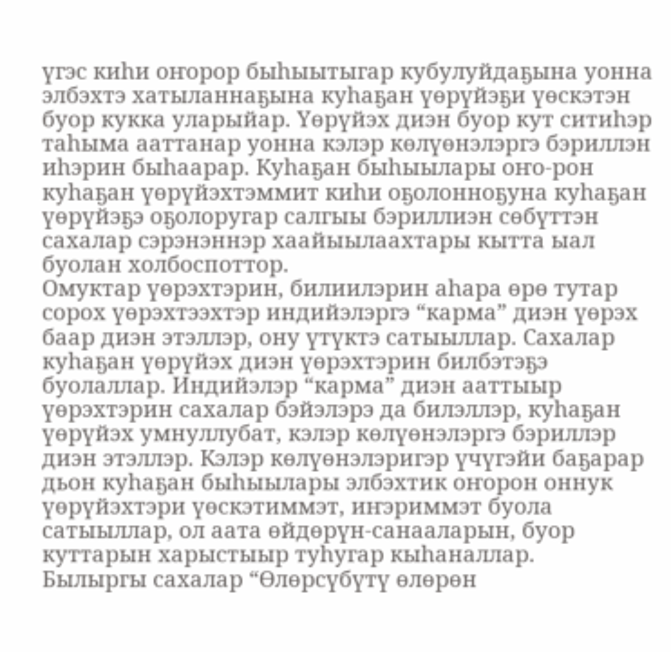үгэс киһи оҥорор быһыытыгар кубулуйдаҕына уонна элбэхтэ хатыланнаҕына куһаҕан үөрүйэҕи үөскэтэн буор кукка уларыйар. Үөрүйэх диэн буор кут ситиһэр таһыма ааттанар уонна кэлэр көлүөнэлэргэ бэриллэн иһэрин быһаарар. Куһаҕан быһыылары оҥо-рон куһаҕан үөрүйэхтэммит киһи оҕолонноҕуна куһаҕан үөрүйэҕэ оҕолоругар салгыы бэриллиэн сөбүттэн сахалар сэрэнэннэр хаайыылаахтары кытта ыал буолан холбоспоттор.
Омуктар үөрэхтэрин, билиилэрин аһара өрө тутар сорох үөрэхтээхтэр индийэлэргэ “карма” диэн үөрэх баар диэн этэллэр, ону үтүктэ сатыыллар. Сахалар куһаҕан үөрүйэх диэн үөрэхтэрин билбэтэҕэ буолаллар. Индийэлэр “карма” диэн ааттыыр үөрэхтэрин сахалар бэйэлэрэ да билэллэр, куһаҕан үөрүйэх умнуллубат, кэлэр көлүөнэлэргэ бэриллэр диэн этэллэр. Кэлэр көлүөнэлэригэр үчүгэйи баҕарар дьон куһаҕан быһыылары элбэхтик оҥорон оннук үөрүйэхтэри үөскэтиммэт, иҥэриммэт буола сатыыллар, ол аата өйдөрүн-санааларын, буор куттарын харыстыыр туһугар кыһаналлар.
Былыргы сахалар “Өлөрсүбүтү өлөрөн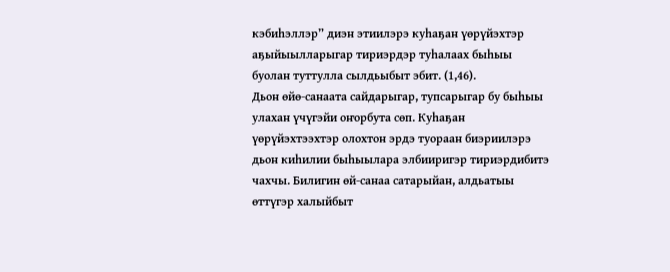кэбиһэллэр” диэн этиилэрэ куһаҕан үөрүйэхтэр аҕыйыылларыгар тириэрдэр туһалаах быһыы буолан туттулла сылдьыбыт эбит. (1,46).
Дьон өйө-санаата сайдарыгар, тупсарыгар бу быһыы улахан үчүгэйи оҥорбута сөп. Куһаҕан үөрүйэхтээхтэр олохтон эрдэ туораан биэриилэрэ дьон киһилии быһыылара элбииригэр тириэрдибитэ чахчы. Билигин өй-санаа сатарыйан, алдьатыы өттүгэр халыйбыт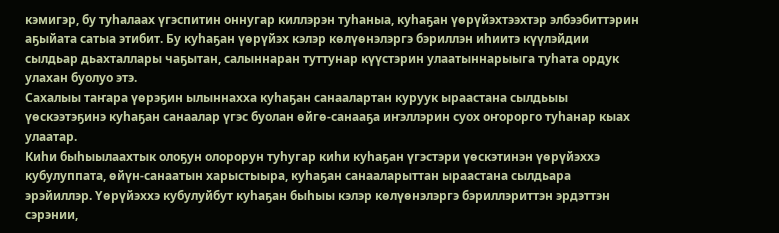кэмигэр, бу туһалаах үгэспитин оннугар киллэрэн туһаныа, куһаҕан үөрүйэхтээхтэр элбээбиттэрин аҕыйата сатыа этибит. Бу куһаҕан үөрүйэх кэлэр көлүөнэлэргэ бэриллэн иһиитэ күүлэйдии сылдьар дьахталлары чаҕытан, салыннаран туттунар күүстэрин улаатыннарыыга туһата ордук улахан буолуо этэ.
Сахалыы таҥара үөрэҕин ылыннахха куһаҕан санаалартан куруук ыраастана сылдьыы үөскээтэҕинэ куһаҕан санаалар үгэс буолан өйгө-санааҕа иҥэллэрин суох оҥорорго туһанар кыах улаатар.
Киһи быһыылаахтык олоҕун олорорун туһугар киһи куһаҕан үгэстэри үөскэтинэн үөрүйэххэ кубулуппата, өйүн-санаатын харыстыыра, куһаҕан санааларыттан ыраастана сылдьара эрэйиллэр. Үөрүйэххэ кубулуйбут куһаҕан быһыы кэлэр көлүөнэлэргэ бэриллэриттэн эрдэттэн сэрэнии,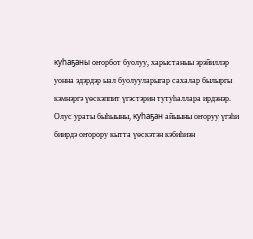куһаҕаны оҥорбот буолуу, харыстаныы эрэйиллэр уонна эдэрдэр ыал буолууларыгар сахалар былыргы кэмнэргэ үөскэппит үгэстэрин тутуһаллара ирдэнэр.
Олус ураты быһыыны, куһаҕан айыыны оҥоруу үгэһи биирдэ оҥорору кытта үөскэтэн кэбиһиэн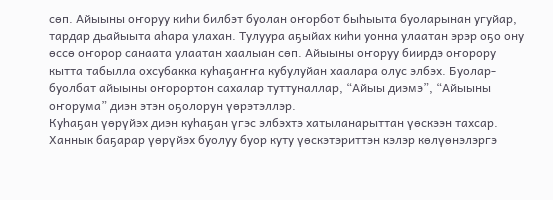сөп. Айыыны оҥоруу киһи билбэт буолан оҥорбот быһыыта буоларынан угуйар, тардар дьайыыта аһара улахан. Тулуура аҕыйах киһи уонна улаатан эрэр оҕо ону өссө оҥорор санаата улаатан хаалыан сөп. Айыыны оҥоруу биирдэ оҥорору кытта табылла охсубакка куһаҕаҥҥа кубулуйан хаалара олус элбэх. Буолар-буолбат айыыны оҥорортон сахалар туттуналлар, “Айыы диэмэ”, “Айыыны оҥорума” диэн этэн оҕолорун үөрэтэллэр.
Куһаҕан үөрүйэх диэн куһаҕан үгэс элбэхтэ хатыланарыттан үөскээн тахсар. Ханнык баҕарар үөрүйэх буолуу буор куту үөскэтэриттэн кэлэр көлүөнэлэргэ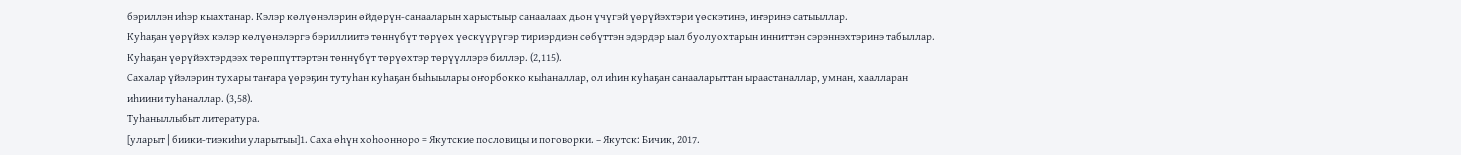бэриллэн иһэр кыахтанар. Кэлэр көлүөнэлэрин өйдөрүн-санааларын харыстыыр санаалаах дьон үчүгэй үөрүйэхтэри үөскэтинэ, иҥэринэ сатыыллар.
Куһаҕан үөрүйэх кэлэр көлүөнэлэргэ бэриллиитэ төннүбүт төрүөх үөскүүрүгэр тириэрдиэн сөбүттэн эдэрдэр ыал буолуохтарын инниттэн сэрэннэхтэринэ табыллар. Куһаҕан үөрүйэхтэрдээх төрөппүттэртэн төннүбүт төрүөхтэр төрүүллэрэ биллэр. (2,115).
Сахалар үйэлэрин тухары таҥара үөрэҕин тутуһан куһаҕан быһыылары оҥорбокко кыһаналлар, ол иһин куһаҕан санааларыттан ыраастаналлар, умнан, хаалларан иһиини туһаналлар. (3,58).
Туһаныллыбыт литература.
[уларыт | биики-тиэкиһи уларытыы]1. Саха өһүн хоһоонноро = Якутские пословицы и поговорки. – Якутск: Бичик, 2017.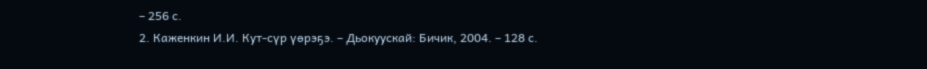– 256 с.
2. Каженкин И.И. Кут-сүр үөрэҕэ. – Дьокуускай: Бичик, 2004. – 128 с.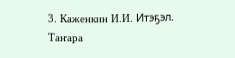3. Каженкин И.И. Итэҕэл. Таҥара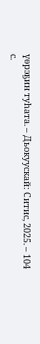үөрэҕин туһата. – Дьокуускай: Ситис, 2025. – 104 с.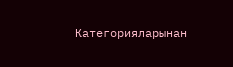Категорияларынан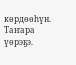көрдөөһүн. Таҥара үөрэҕэ.